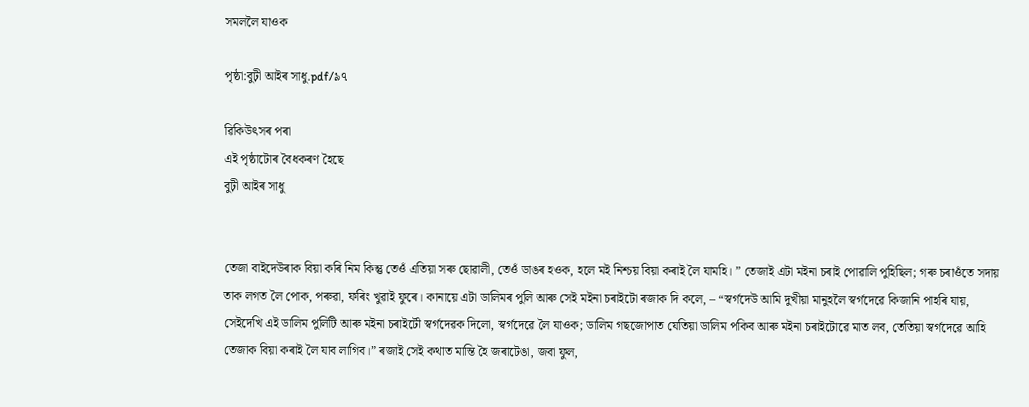সমললৈ যাওক

পৃষ্ঠা:বুঢ়ী আইৰ সাধু.pdf/৯৭

ৱিকিউৎসৰ পৰা
এই পৃষ্ঠাটোৰ বৈধকৰণ হৈছে
বুঢ়ী আইৰ সাধু


তেজা বাইদেউৰাক বিয়া কৰি নিম কিন্তু তেওঁ এতিয়া সৰু ছোৱালী, তেওঁ ডাঙৰ হওক, হলে মই নিশ্চয় বিয়া কৰাই লৈ যামহি। ” তেজাই এটা মইনা চৰাই পোৱালি পুহিছিল; গৰু চৰাওঁতে সদায় তাক লগত লৈ পোক, পৰুৱা, ফৰিং খুৱাই ফুৰে। কানায়ে এটা ডালিমৰ পুলি আৰু সেই মইনা চৰাইটো ৰজাক দি কলে, – “স্বৰ্গদেউ আমি দুখীয়া মানুহলৈ স্বৰ্গদেৱে কিজানি পাহৰি যায়, সেইদেখি এই ডালিম পুলিটি আৰু মইনা চৰাইটৌ স্বৰ্গদেৱক দিলো, স্বৰ্গদেৱে লৈ যাওক; ডালিম গছজোপাত যেতিয়া ডালিম পকিব আৰু মইনা চৰাইটোৱে মাত লব, তেতিয়া স্বৰ্গদেৱে আহি তেজাক বিয়া কৰাই লৈ যাব লাগিব।” ৰজাই সেই কথাত মান্তি হৈ জৰাটেঙা, জবা ফুল,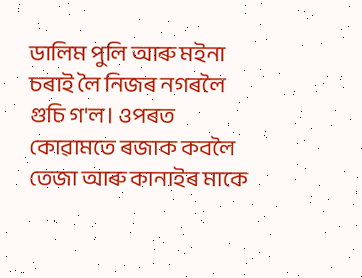ডালিম পুলি আৰু মইনা চৰাই লৈ নিজৰ নগৰলৈ গুচি গ'ল। ওপৰত কোৱামতে ৰজাক কবলৈ তেজা আৰু কানাইৰ মাকে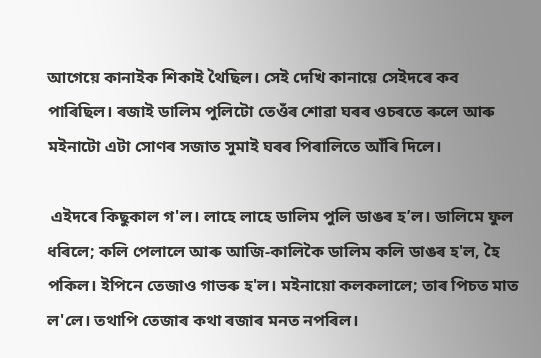আগেয়ে কানাইক শিকাই থৈছিল। সেই দেখি কানায়ে সেইদৰে কব পাৰিছিল। ৰজাই ডালিম পুলিটো তেওঁৰ শোৱা ঘৰৰ ওচৰতে ৰুলে আৰু মইনাটো এটা সোণৰ সজাত সুমাই ঘৰৰ পিৰালিতে আঁৰি দিলে।

 এইদৰে কিছুকাল গ'ল। লাহে লাহে ডালিম পুলি ডাঙৰ হ’ল। ডালিমে ফুল ধৰিলে; কলি পেলালে আৰু আজি-কালিকৈ ডালিম কলি ডাঙৰ হ'ল, হৈ পকিল। ইপিনে তেজাও গাভৰু হ'ল। মইনায়ো কলকলালে; তাৰ পিচত মাত ল'লে। তথাপি তেজাৰ কথা ৰজাৰ মনত নপৰিল।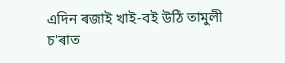এদিন ৰজাই খাই-বই উঠি তামুলী চ'ৰাত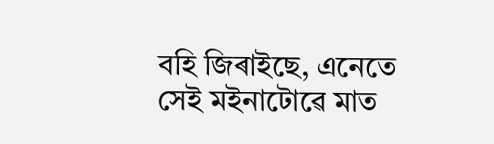বহি জিৰাইছে, এনেতে সেই মইনাটোৱে মাত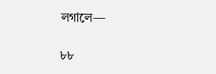লগালে—

৮৮